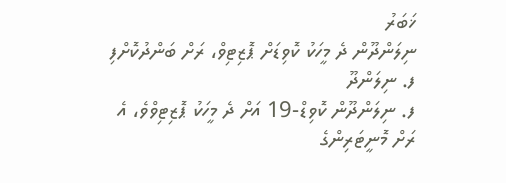ޚަބަރު
ނިލަންދޫން ދެ މީހަކު ކޮވިޑަށް ޕޮޒިޓިވް، ރަށް ބަންދުކޮށްފި
ފ. ނިލަންދޫ
ފ. ނިލަންދޫން ކޮވިޑް-19 އަށް ދެ މީހަކު ޕޮޒިޓިވްވެ، އެ ރަށް މޮނީޓަރިންގެ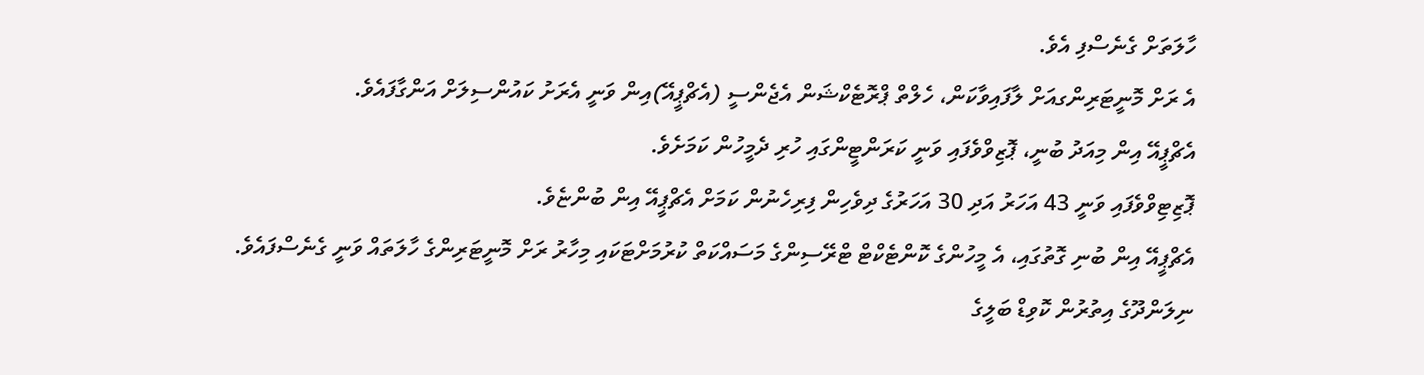ހާލަތަށް ގެނެސްފި އެވެ.
އެ ރަށް މޮނީޓަރިންގއަށް ލާފައިވާކަން، ހެލްތް ޕްރޮޓެކްޝަން އެޖެންސީ (އެޗްޕީއޭ)އިން ވަނީ އެރަށު ކައުންސިލަށް އަންގާފައެވެ.
އެޗްޕީއޭ އިން މިއަދު ބުނީ، ޕޮޒިވްވެފައި ވަނީ ކަރަންޓީންގައި ހުރި ދެމީހުން ކަމަށެވެ.
ޕޮޒިޓިވްވެފައި ވަނީ 43 އަހަރު އަދި 30 އަހަރުގެ ދިވެހިން ފިރިހެނުން ކަމަށް އެޗްޕީއޭ އިން ބުންޏެވެ.
އެޗްޕީއޭ އިން ބުނި ގޮތުގައި، އެ މީހުންގެ ކޮންޓެކްޓް ޓްރޭސިންގެ މަސައްކަތް ކުރުމަށްޓަކައި މިހާރު ރަށް މޮނީޓަރިންގެ ހާލަތައް ވަނީ ގެނެސްފައެވެ.
ނިލަންދޫގެ އިތުރުން ކޮވިޑް ބަލީގެ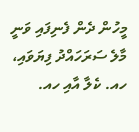މީހުން ދެން ފެނިފައި ވަނީ މާލެ ސަރަހައްދު ފިޔަވައި، ހއ. ކެލާ އާއި ހއ.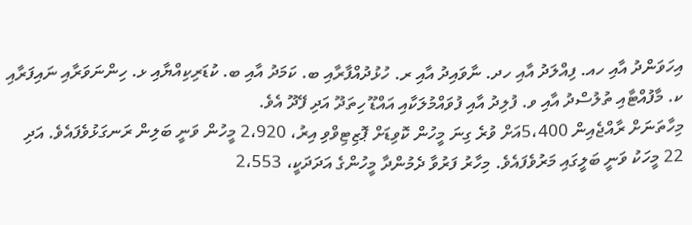އިހަވަންދު އާއި ހއ. ފިއްލަދު އާއި ހދ. ނާވައިދު އާއި ރ. ހުޅުދުއްފާރާއި ބ. ކަމަދު އާއި ބ. ކުޑަރިކިއްޔާއި ޅ. ހިންނަވަރާއި ނައިފަރާއި ކ. މާފުއްޓާއި ތުލުސްދު އާއި ވ. ފުލިދު އާއި ފުވައްމުލަކާއި އައްޑޫ ހިތަދޫ އަދި ފޭދޫ އެވެ.
މިހާތަނަށް ރާއްޖެއިން 5،400އަށް ވުރެ ގިނަ މީހުން ކޮވިޑަށް ޕޮޒިޓިވްވި އިރު، 2،920 މީހުން ވަނީ ބަލިން ރަނގަޅުވެފައެވެ. އަދި 22 މީހަކު ވަނީ ބަލީގައި މަރުވެފައެވެ. މިހާރު ފަރުވާ ދެމުންދާ މީހުންގެ އަދަދަކީ، 2،553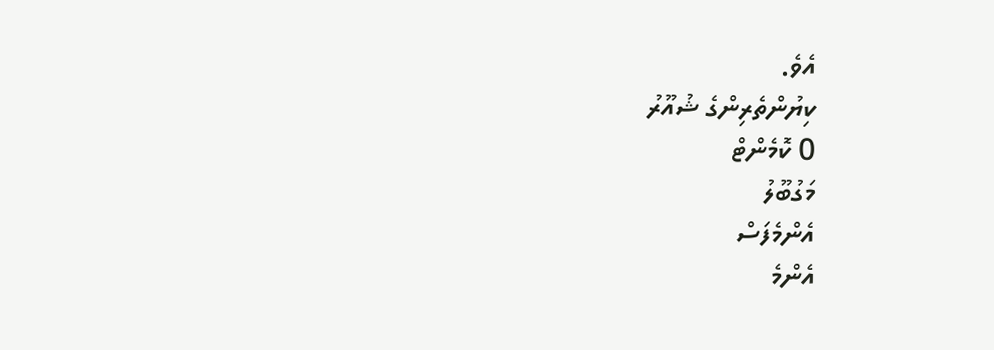އެވެ.
ކިޔުންތެރިންގެ ޝުއޫރު
0 ކޮމެންޓް
މަގުބޫލު
އެންމެފަސް
އެންމެ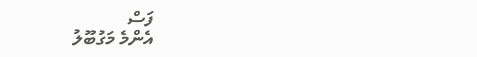ފަސް
އެންމެ މަގުބޫލު